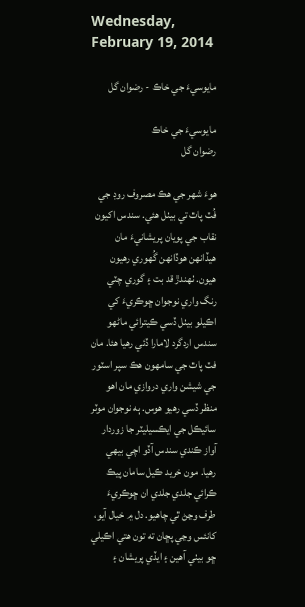Wednesday, February 19, 2014

مايوسيءَ جي خاڪ - رضوان گل

مايوسيءَ جي خاڪ
رضوان گل

هوءَ شهر جي هڪ مصروف روڊ جي فُٽ پاٿ تي بيٺل هئي. سندس اکيون نقاب جي پويان پريشانيءَ مان هيڏانهن هوڏانهن گُھوري رهيون هيون. ٺهندڙ قد بت ۽ گوري چٽي رنگ واري نوجوان ڇوڪريءَ کي اڪيلو بيٺل ڏسي ڪيترائي ماڻهو سندس اردگرد لامارا ڏئي رهيا هئا. مان فٽ پاٿ جي سامهون هڪ سپر اسٽور جي شيشن واري دروازي مان اهو منظر ڏسي رهيو هوس. ٻه نوجوان موٽر سائيڪل جي ايڪسيليٽر جا زوردار آواز ڪندي سندس آڏو اچي بيهي رهيا. مون خريد ڪيل سامان پيڪ ڪرائي جلدي جلدي ان ڇوڪريءَ طرف وڃڻ ٿي چاهيو. دل ۾ خيال آيو، کانئس وڃي پڇان ته تون هتي اڪيلي ڇو بيٺي آهين ۽ ايڏي پريشان ۽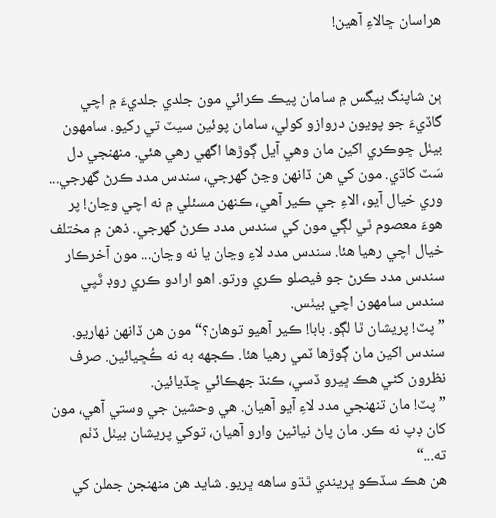هراسان ڇالاءِ آهين!


ٻن شاپنگ بيگس ۾ سامان پيڪ ڪرائي مون جلدي جلديءَ ۾ اچي گاڏيءَ جو پويون دروازو کولي، سامان پوئين سيٽ تي رکيو. سامهون بيٺل ڇوڪري اکين مان وهي آيل ڳوڙها اگھي رهي هئي. منهنجي دل سَٽ کاڌي. مون کي هن ڏانهن وڃڻ گھرجي، سندس مدد ڪرڻ گھرجي... وري خيال آيو، الاءِ جي ڪير آهي، ڪنهن مسئلي ۾ نه اچي وڃان! پر هوءَ معصوم ٿي لڳي مون کي سندس مدد ڪرڻ گھرجي. ذهن ۾ مختلف خيال اچي رهيا هئا. سندس مدد لاءِ وڃان يا نه وڃان... مون آخرڪار سندس مدد ڪرڻ جو فيصلو ڪري ورتو. اهو ارادو ڪري روڊ ٽَپي سندس سامهون اچي بيٺس.
”پٽ! پريشان ٿا لڳو. بابا! ڪير آهيو توهان؟“ مون هن ڏانهن نهاريو. سندس اکين مان ڳوڙها ٽمي رهيا هئا. ڪجهه به نه ڪُڇيائين. صرف نظرون کڻي هڪ ڀيرو ڏسي، ڪنڌ جھڪائي ڇڏيائين.
”پٽ! مان تنهنجي مدد لاءِ آيو آهيان. هي وحشين جي وستي آهي، مون کان ڊپ نه ڪر. مان پاڻ نياڻين وارو آهيان، توکي پريشان بيٺل ڏٺم ته...“
هن هڪ سڏڪو ڀريندي ٿڌو ساهه ڀريو. شايد هن منهنجن جملن کي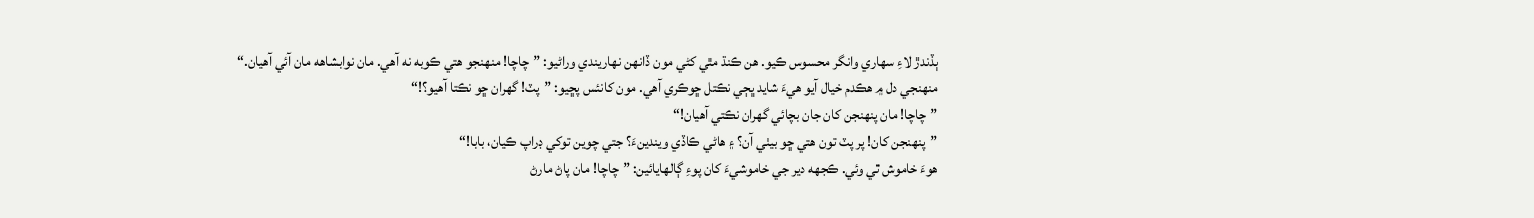ٻڏندڙ لاءِ سهاري وانگر محسوس ڪيو. هن ڪنڌ مٿي کڻي مون ڏانهن نهاريندي وراڻيو: ”چاچا! منهنجو هتي ڪوبه نه آهي. مان نوابشاهه مان آئي آهيان.“
منهنجي دل ۾ هڪدم خيال آيو هيءَ شايد ڀڄي نڪتل ڇوڪري آهي. مون کانئس پڇيو: ”پٽ! گھران ڇو نڪتا آهيو؟!“
”چاچا! مان پنهنجن کان جان بچائي گھران نڪتي آهيان!“
”پنهنجن کان! پر پٽ تون هتي ڇو بيٺي آن؟ ۽ هاڻي ڪاڏي ويندينءَ؟ جتي چوين توکي ڊراپ ڪيان، بابا!“
هوءَ خاموش ٿي وئي. ڪجهه دير جي خاموشيءَ کان پوءِ ڳالهايائين: ”چاچا! مان پاڻ مارڻ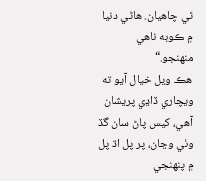ٿي چاهيان. هاڻي دنيا ۾ ڪوبه ناهي منهنجو.“
هڪ ويل خيال آيو ته ويچاري ڏاڍي پريشان آهي، کيس پاڻ سان گڏ وٺي وڃان، پر پل اڌ پل ۾ پنهنجي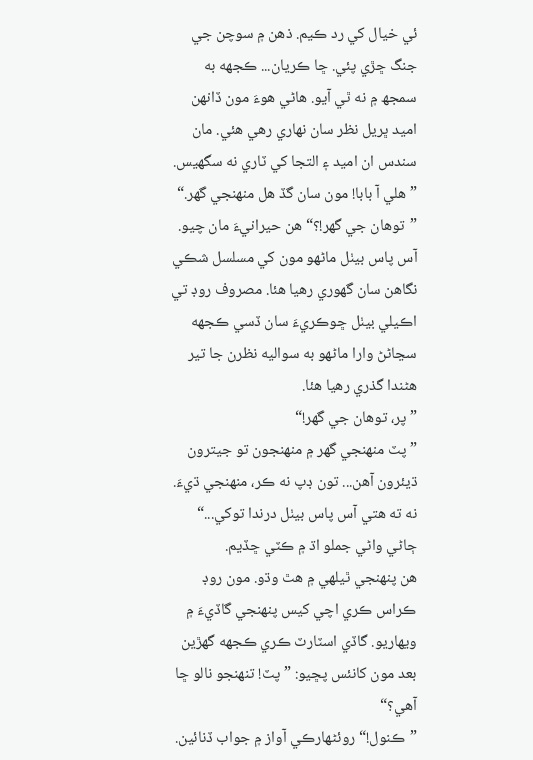ئي خيال کي رد ڪيم. ذهن ۾ سوچن جي جنگ ڇڙي پئي. ڇا ڪريان... ڪجهه به سمجھ ۾ نه ٿي آيو. هاڻي هوءَ مون ڏانهن اميد ڀريل نظر سان نهاري رهي هئي. مان سندس ان اميد ۽ التجا کي ٽاري نه سگھيس.
”هلي آ بابا! مون سان گڏ هل منهنجي گھر.“
”توهان جي گھر!؟“ هن حيرانيءَ مان چيو.
آس پاس بيٺل ماڻهو مون کي مسلسل شڪي نگاهن سان گھوري رهيا هئا. مصروف روڊ تي اڪيلي بيٺل ڇوڪريءَ سان ڏسي ڪجهه سڃاڻڻ وارا ماڻهو به سواليه نظرن جا تير هڻندا گذري رهيا هئا.
”پر، توهان جي گھر!“
”پٽ منهنجي گھر ۾ منهنجون تو جيترون ڌيئرون آهن... تون ڊپ نه ڪر، منهنجي ڌيءَ. نه ته هتي آس پاس بيٺل درندا توکي...“ ڄاڻي واڻي جملو اڌ ۾ ڪٽي ڇڏيم.
هن پنهنجي ٿيلهي ۾ هٿ وڌو. مون روڊ ڪراس ڪري اچي کيس پنهنجي گاڏيءَ ۾ ويهاريو. گاڏي اسٽارٽ ڪري ڪجهه گھڙين بعد مون کانئس پڇيو: ”پٽ! تنهنجو نالو ڇا آهي؟“
”ڪنول!“ روئڻهارڪي آواز ۾ جواب ڏنائين.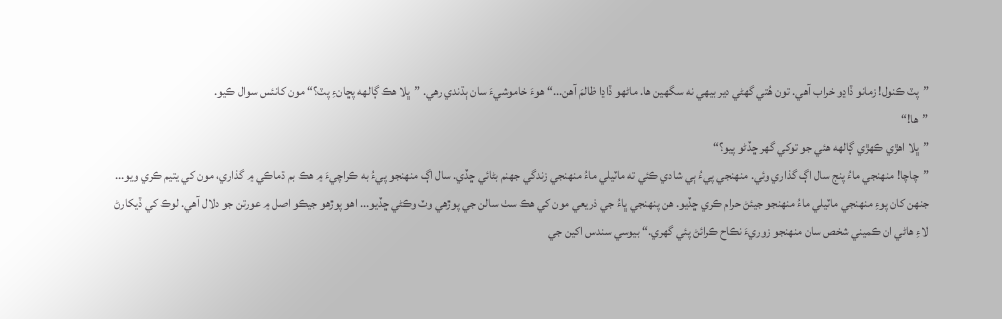”پٽ ڪنول! زمانو ڏاڍو خراب آهي. تون هُتي گھڻي دير بيهي نه سگھين ها. ماڻهو ڏاڍا ظالمَ آهن...“ هوءَ خاموشيءَ سان ٻڌندي رهي. ”ڀلا هڪ ڳالهه پڇانءِ پٽ؟“ مون کانئس سوال ڪيو.
”ها!“
”ڀلا اهڙي ڪهڙي ڳالهه هئي جو توکي گھر ڇڏڻو پيو؟“
”چاچا! منهنجي ماءُ پنج سال اڳ گذاري وئي. منهنجي پيءُ ٻي شادي ڪئي ته ماٽيلي ماءُ منهنجي زندگي جهنم بڻائي ڇڏي. سال اڳ منهنجو پيءُ به ڪراچيءَ ۾ هڪ بم ڌماڪي ۾ گذاري، مون کي يتيم ڪري ويو... جنهن کان پوءِ منهنجي ماٽيلي ماءُ منهنجو جيئڻ حرام ڪري ڇڏيو. هن پنهنجي ڀاءُ جي ذريعي مون کي هڪ سٺ سالن جي پوڙهي وٽ وڪڻي ڇڏيو... اهو پوڙهو جيڪو اصل ۾ عورتن جو دلال آهي. لوڪ کي ڏيکارڻ لاءِ هاڻي ان ڪميني شخص سان منهنجو زوريءَ نڪاح ڪرائڻ پئي گھري.“ بيوسي سندس اکين جي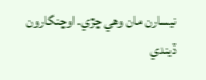نيسارن مان وهي ڇڙي. اوڇنگارون ڏيندي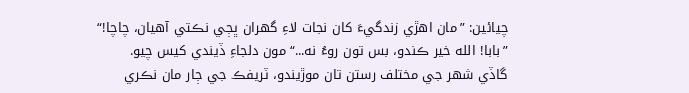چيائين: ”مان اهڙي زندگيءَ کان نجات لاءِ گھران ڀڄي نڪتي آهيان، چاچا!“
”بابا! الله خير ڪندو، بس تون روءُ نه...“ مون دلجاءِ ڏيندي کيس چيو.
گاڏي شهر جي مختلف رستن تان موڙيندو، ٽريفڪ جي ڄار مان نڪري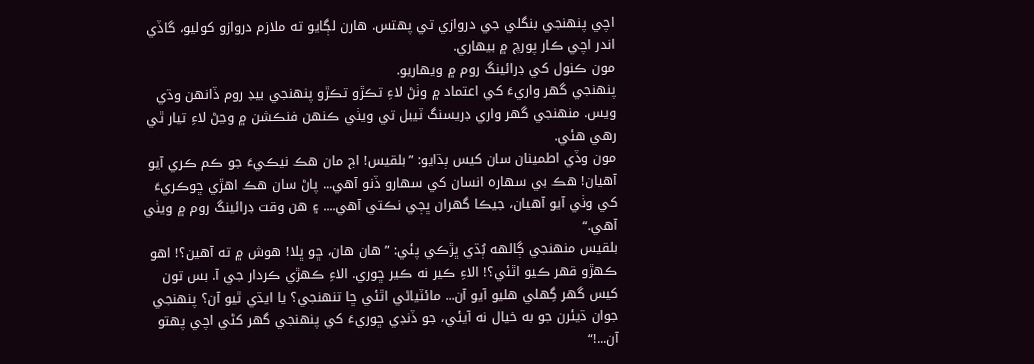اچي پنهنجي بنگلي جي دروازي تي پهتس. هارن لڳايو ته ملازم دروازو کوليو، گاڏي اندر اچي ڪار پورچ ۾ بيهاري.
مون ڪنول کي ڊرائينگ روم ۾ ويهاريو.
پنهنجي گھر واريءَ کي اعتماد ۾ وٺڻ لاءِ تڪڙو تڪڙو پنهنجي بيڊ روم ڏانهن وڌي ويس. منهنجي گھر واري ڊريسنگ ٽيبل تي ويٺي ڪنهن فنڪشن ۾ وڃڻ لاءِ تيار ٿي رهي هئي.
مون وڏي اطمينان سان کيس ٻڌايو: ”بلقيس! اڄ مان هڪ نيڪيءَ جو ڪم ڪري آيو آهيان! هڪ بي سهاره انسان کي سهارو ڏنو آهي... پاڻ سان هڪ اهڙي ڇوڪريءَ کي وٺي آيو آهيان، جيڪا گھران ڀڄي نڪتي آهي.... ۽ هن وقت ڊرائينگ روم ۾ ويٺي آهي.“
بلقيس منهنجي ڳالهه ٻُڌي ڀڙڪي پئي: ”هان هان، ڇو ڀلا! هوش ۾ ته آهين؟! اهو ڪهڙو قهر ڪيو اٿئي؟! الاءِ ڪير نه ڪير ڇوري. الاءِ ڪهڙي ڪردار جي آ. بس تون کيس گھر گِهلي هليو آيو آن... مائٽياڻي اٿئي ڇا تنهنجي؟ يا ايڌي ٿيو آن؟ پنهنجي جوان ڌيئرن جو به خيال نه آيئي، جو ڏنڊي ڇوريءَ کي پنهنجي گھر کڻي اچي پهتو آن...!“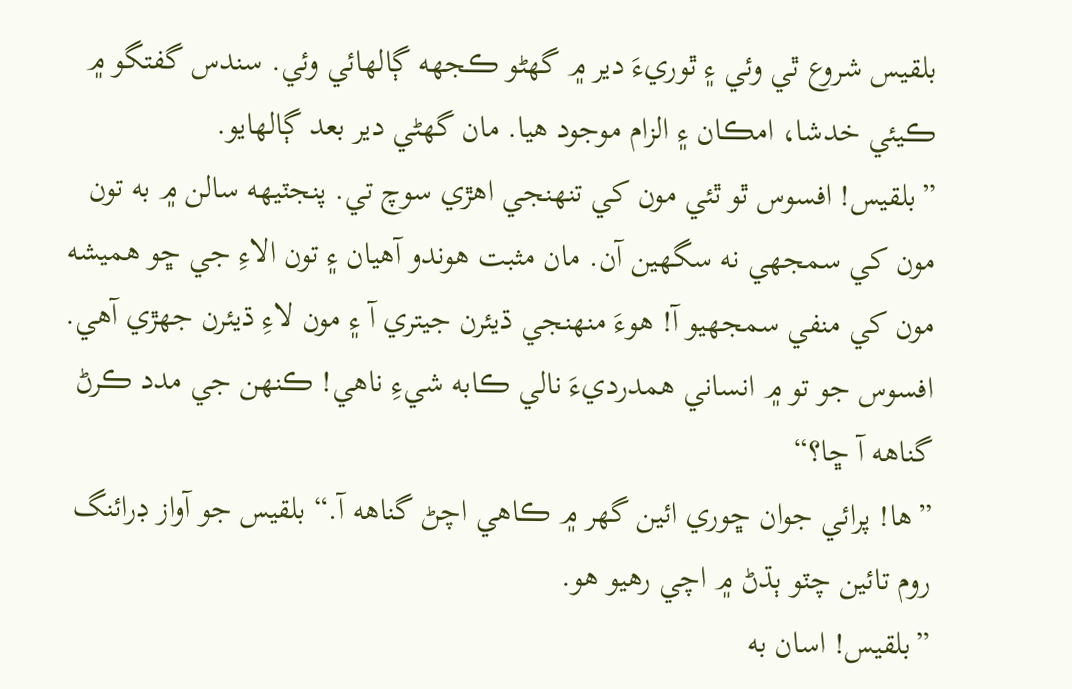بلقيس شروع ٿي وئي ۽ ٿوريءَ دير ۾ گھڻو ڪجهه ڳالهائي وئي. سندس گفتگو ۾ ڪيئي خدشا، امڪان ۽ الزام موجود هيا. مان گھڻي دير بعد ڳالهايو.
”بلقيس! افسوس ٿو ٿئي مون کي تنهنجي اهڙي سوچ تي. پنجٽيهه سالن ۾ به تون مون کي سمجھي نه سگھين آن. مان مثبت هوندو آهيان ۽ تون الاءِ جي ڇو هميشه مون کي منفي سمجھيو آ! هوءَ منهنجي ڌيئرن جيتري آ ۽ مون لاءِ ڌيئرن جھڙي آهي. افسوس جو تو ۾ انساني همدرديءَ نالي ڪابه شيءِ ناهي! ڪنهن جي مدد ڪرڻ گناهه آ ڇا؟“
”ها! پرائي جوان ڇوري ائين گھر ۾ ڪاهي اچڻ گناهه آ.“ بلقيس جو آواز ڊرائنگ روم تائين چٽو ٻڌڻ ۾ اچي رهيو هو.
”بلقيس! اسان به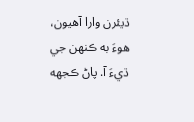ڌيئرن وارا آهيون، هوءَ به ڪنهن جي ڌيءَ آ. پاڻ ڪجهه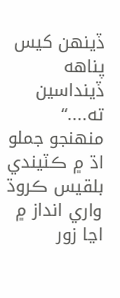ڏينهن کيس پناهه ڏينداسين ته....“
منهنجو جملو اڌ ۾ ڪٽيندي بلقيس ڪروڌ واري انداز ۾ اڃا زور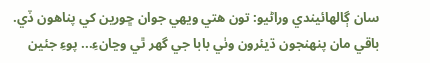سان ڳالهائيندي وراڻيو: تون هتي ويهي جوان ڇورين کي پناهون ڏي. باقي مان پنهنجون ڌيئرون وٺي بابا جي گھر ٿي وڃانءِ... پوءِ جئين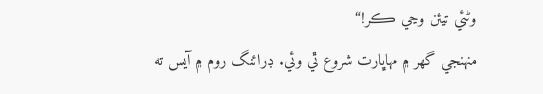وڻئي تيئن وڃي ڪر!“
منهنجي گھر ۾ مهاڀارت شروع ٿي وئي. ڊرائنگ روم ۾ آيس ته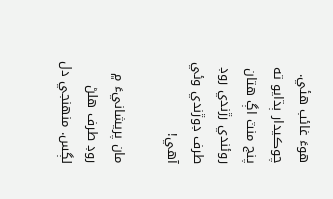هوءَ غائب هئي. چوڪيدار ٻڌايو ته پنج منٽ اڳ هتان روئندي رڙندي روڊ طرف ڊوڙندي وئي آهي!

مان پريشانيءَ ۾ روڊ طرف هلڻ لڳس. منهنجي دل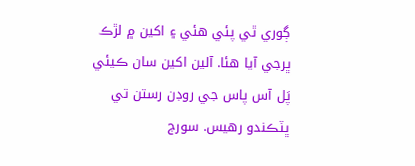ڳوري ٿي پئي هئي ۽ اکين ۾ لڙڪ ڀرجي آيا هئا. آلين اکين سان ڪيئي پَل آس پاس جي روڊن رستن تي ڀٽڪندو رهيس. سورج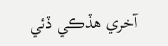آخري هڏڪي ڏئي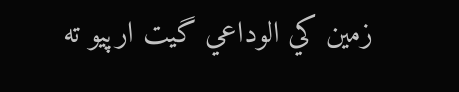زمين کي الوداعي گيت ارپيو ته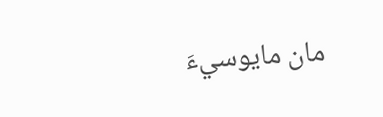مان مايوسيءَ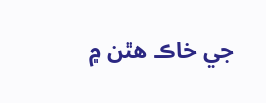جي خاڪ هٿن ۾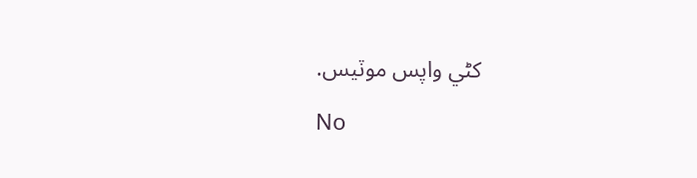کڻي واپس موٽيس.

No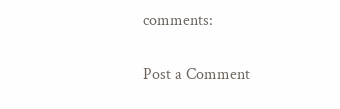comments:

Post a Comment